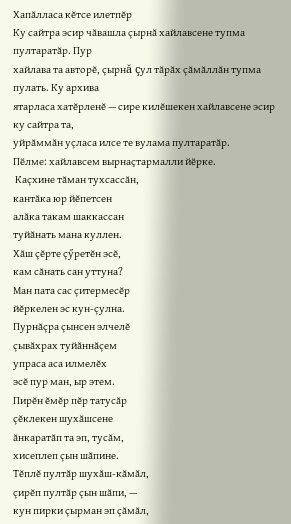Хапăлласа кĕтсе илетпĕр
Ку сайтра эсир чăвашла çырнă хайлавсене тупма пултаратăр. Пур
хайлава та авторĕ, çырнă çул тăрăх çăмăллăн тупма пулать. Ку архива
ятарласа хатĕрленĕ — сире килĕшекен хайлавсене эсир ку сайтра та,
уйрăммăн уçласа илсе те вулама пултаратăр.
Пӗлме: хайлавсем вырнаҫтармалли йӗрке.
 Каçхине тăман тухсассăн,
кантăка юр йĕпетсен
алăка такам шаккассан
туйăнать мана куллен.
Хăш çĕрте çӳретĕн эсĕ,
кам сăнать сан уттуна?
Ман пата сас çитермесĕр
йĕркелен эс кун-çулна.
Пурнăçра çынсен элчелĕ
çывăхрах туйăннăçем
упраса аса илмелĕх
эсĕ пур ман, ыр этем.
Пирĕн ĕмĕр пĕр татусăр
çĕклекен шухăшсене
ăнкаратăп та эп, тусăм,
хисеплеп çын шăпине.
Тĕплĕ пултăр шухăш-кăмăл,
çирĕп пултăр çын шăпи, —
кун пирки çырман эп çăмăл,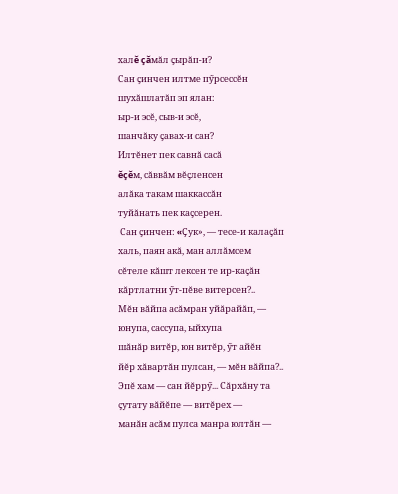халĕ çăмăл çырăп-и?
Сан çинчен илтме пӳрсессĕн
шухăшлатăп эп ялан:
ыр-и эсĕ, сыв-и эсĕ,
шанчăку çавах-и сан?
Илтĕнет пек савнă сасă
ĕçĕм, сăввăм вĕçленсен
алăка такам шаккассăн
туйăнать пек каçсерен.
 Сан çинчен: «Çук», — тесе-и калаçăп
халь, паян акă, ман аллăмсем
сĕтеле кăшт лексен те ир-каçăн
кăртлатни ӳт-пĕве витерсен?..
Мĕн вăйпа асăмран уйăрайăп, —
юнупа, сассупа, ыйхупа
шăнăр витĕр, юн витĕр, ӳт айĕн
йĕр хăвартăн пулсан, — мĕн вăйпа?..
Эпĕ хам — сан йĕррӳ... Сăрхăну та
çутату вăйĕпе — витĕрех —
манăн асăм пулса манра юлтăн —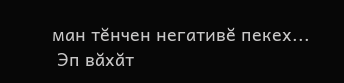ман тĕнчен негативĕ пекех...
 Эп вăхăт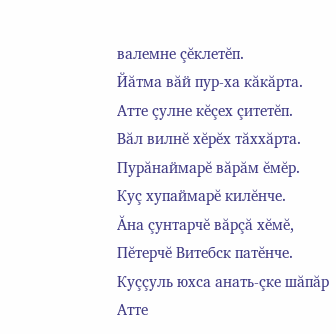валемне çĕклетĕп.
Йăтма вăй пур-ха кăкăрта.
Атте çулне кĕçех çитетĕп.
Вăл вилнĕ хĕрĕх тăххăрта.
Пурăнаймарĕ вăрăм ĕмĕр.
Куç хупаймарĕ килĕнче.
Ăна çунтарчĕ вăрçă хĕмĕ,
Пĕтерчĕ Витебск патĕнче.
Куççуль юхса анать-çке шăпăр
Атте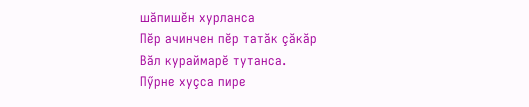шăпишĕн хурланса
Пĕр ачинчен пĕр татăк çăкăр
Вăл кураймарĕ тутанса.
Пӳрне хуçса пире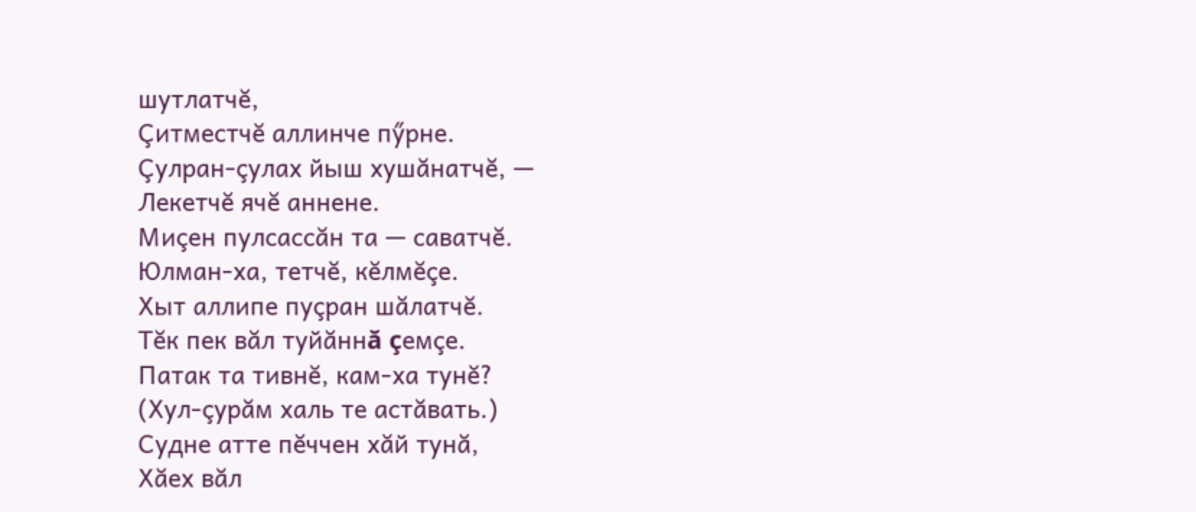шутлатчĕ,
Çитместчĕ аллинче пӳрне.
Çулран-çулах йыш хушăнатчĕ, —
Лекетчĕ ячĕ аннене.
Миçен пулсассăн та — саватчĕ.
Юлман-ха, тетчĕ, кĕлмĕçе.
Хыт аллипе пуçран шăлатчĕ.
Тĕк пек вăл туйăннă çемçе.
Патак та тивнĕ, кам-ха тунĕ?
(Хул-çурăм халь те астăвать.)
Судне атте пĕччен хăй тунă,
Хăех вăл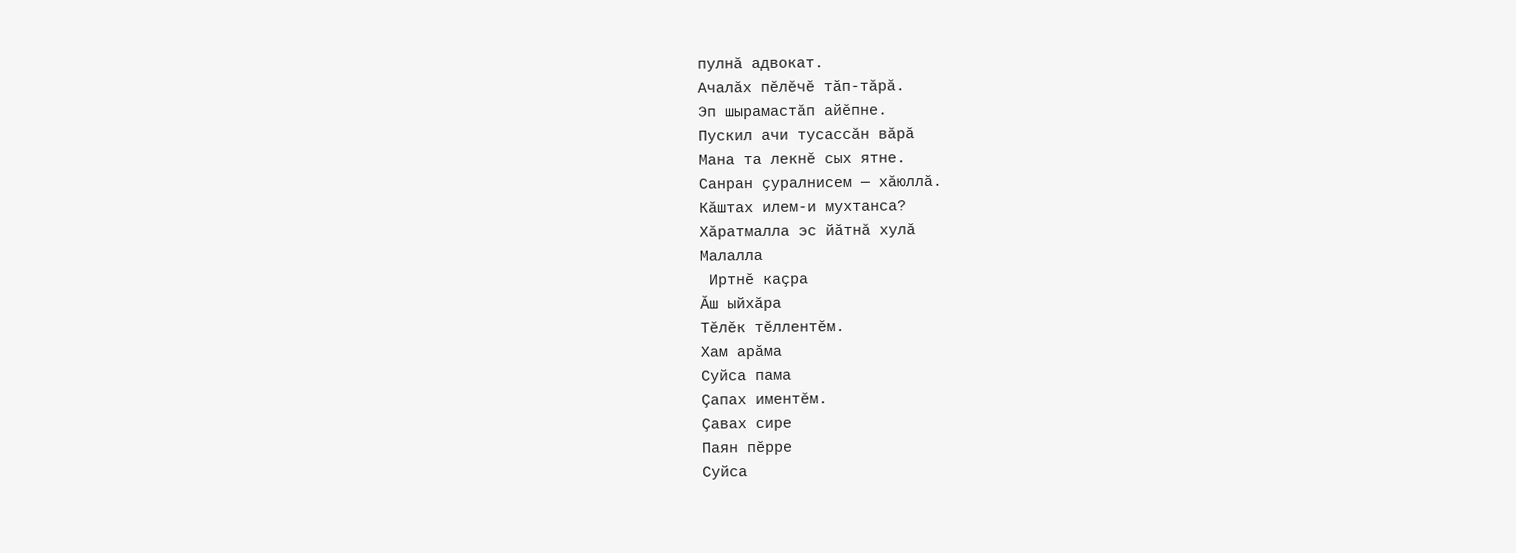пулнă адвокат.
Ачалăх пĕлĕчĕ тăп-тăрă.
Эп шырамастăп айĕпне.
Пускил ачи тусассăн вăрă
Мана та лекнĕ сых ятне.
Санран çуралнисем — хăюллă.
Кăштах илем-и мухтанса?
Хăратмалла эс йăтнă хулă
Малалла
 Иртнĕ каçра
Ăш ыйхăра
Тĕлĕк тĕллентĕм.
Хам арăма
Суйса пама
Çапах иментĕм.
Çавах сире
Паян пĕрре
Суйса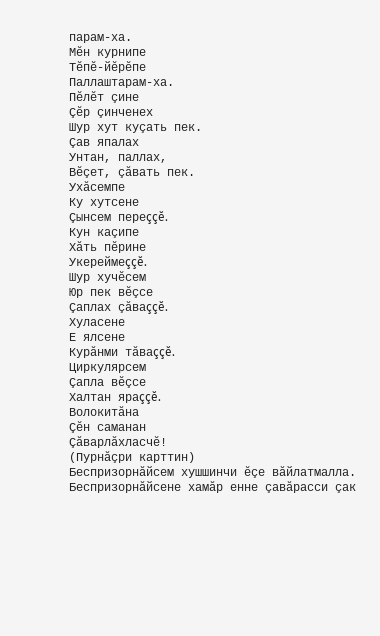парам-ха.
Мĕн курнипе
Тĕпĕ-йĕрĕпе
Паллаштарам-ха.
Пĕлĕт çине
Çĕр çинченех
Шур хут куçать пек.
Çав япалах
Унтан, паллах,
Вĕçет, çăвать пек.
Ухăсемпе
Ку хутсене
Çынсем переççĕ.
Кун каçипе
Хăть пĕрине
Укереймеççĕ.
Шур хучĕсем
Юр пек вĕçсе
Çаплах çăваççĕ.
Хуласене
Е ялсене
Курăнми тăваççĕ.
Циркулярсем
Çапла вĕçсе
Халтан яраççĕ.
Волокитăна
Çĕн саманан
Çăварлăхласчĕ!
(Пурнăçри карттин)
Беспризорнăйсем хушшинчи ĕçе вăйлатмалла. Беспризорнăйсене хамăр енне çавăрасси çак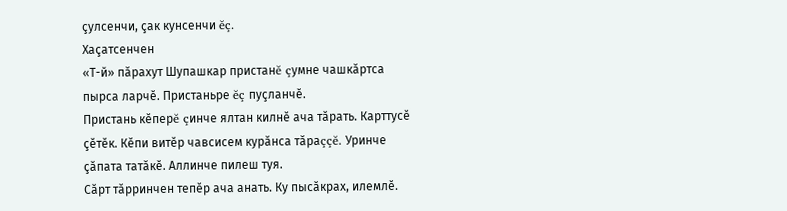çулсенчи, çак кунсенчи ĕç.
Хаçатсенчен
«Т-й» пăрахут Шупашкар пристанĕ çумне чашкăртса пырса ларчĕ. Пристаньре ĕç пуçланчĕ.
Пристань кĕперĕ çинче ялтан килнĕ ача тăрать. Карттусĕ çĕтĕк. Кĕпи витĕр чавсисем курăнса тăраççĕ. Уринче çăпата татăкĕ. Аллинче пилеш туя.
Сăрт тăрринчен тепĕр ача анать. Ку пысăкрах, илемлĕ.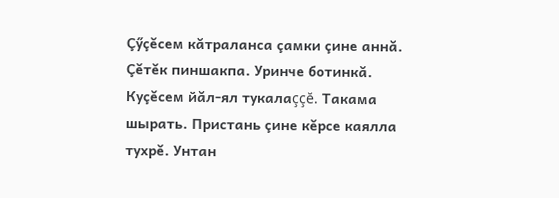Çӳçĕсем кăтраланса çамки çине аннă. Çĕтĕк пиншакпа. Уринче ботинкă. Куçĕсем йăл-ял тукалаççĕ. Такама шырать. Пристань çине кĕрсе каялла тухрĕ. Унтан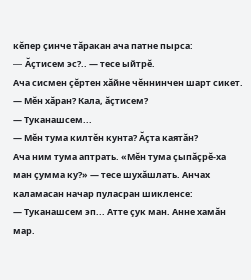кĕпер çинче тăракан ача патне пырса:
— Ăçтисем эс?.. — тесе ыйтрĕ.
Ача сисмен çĕртен хăйне чĕннинчен шарт сикет.
— Мĕн хăран? Кала, ăçтисем?
— Туканашсем...
— Мĕн тума килтĕн кунта? Ăçта каятăн?
Ача ним тума аптрать. «Мĕн тума çыпăçрĕ-ха ман çумма ку?» — тесе шухăшлать. Анчах каламасан начар пуласран шикленсе:
— Туканашсем эп... Атте çук ман. Анне хамăн мар.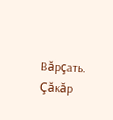Вăрçать. Çăкăр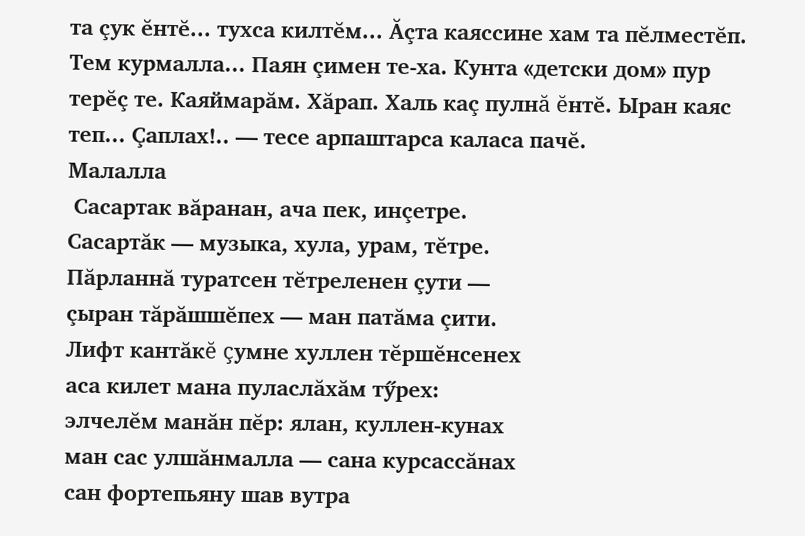та çук ĕнтĕ... тухса килтĕм... Ăçта каяссине хам та пĕлместĕп. Тем курмалла... Паян çимен те-ха. Кунта «детски дом» пур терĕç те. Каяймарăм. Хăрап. Халь каç пулнă ĕнтĕ. Ыран каяс теп... Çаплах!.. — тесе арпаштарса каласа пачĕ.
Малалла
 Сасартак вăранан, ача пек, инçетре.
Сасартăк — музыка, хула, урам, тĕтре.
Пăрланнă туратсен тĕтреленен çути —
çыран тăрăшшĕпех — ман патăма çити.
Лифт кантăкĕ çумне хуллен тĕршĕнсенех
аса килет мана пуласлăхăм тӳрех:
элчелĕм манăн пĕр: ялан, куллен-кунах
ман сас улшăнмалла — сана курсассăнах
сан фортепьяну шав вутра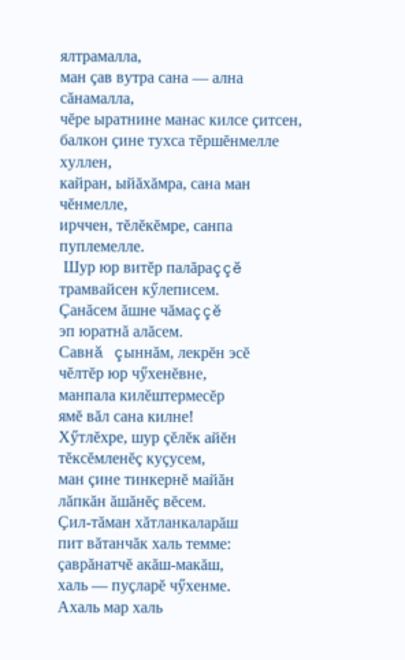ялтрамалла,
ман çав вутра сана — ална сăнамалла,
чĕре ыратнине манас килсе çитсен,
балкон çине тухса тĕршĕнмелле хуллен,
кайран, ыйăхăмра, сана ман чĕнмелле,
ирччен, тĕлĕкĕмре, санпа пуплемелле.
 Шур юр витĕр палăраççĕ
трамвайсен кӳлеписем.
Çанăсем ăшне чăмаççĕ
эп юратнă алăсем.
Савнă çыннăм, лекрĕн эсĕ
чĕлтĕр юр чӳхенĕвне,
манпала килĕштермесĕр
ямĕ вăл сана килне!
Хӳтлĕхре, шур çĕлĕк айĕн
тĕксĕмленĕç куçусем,
ман çине тинкернĕ майăн
лăпкăн ăшăнĕç вĕсем.
Çил-тăман хăтланкаларăш
пит вăтанчăк халь темме:
çаврăнатчĕ акăш-макăш,
халь — пуçларĕ чӳхенме.
Ахаль мар халь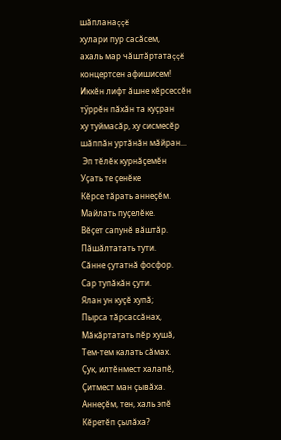шăпланаççĕ
хулари пур сасăсем,
ахаль мар чăштăртатаççĕ
концертсен афишисем!
Иккĕн лифт ăшне кĕрсессĕн
тӳррĕн пăхăн та куçран
ху туймасăр, ху сисмесĕр
шăппăн уртăнăн мăйран...
 Эп тĕлĕк курнăçемĕн
Уçать те çенĕке
Кĕрсе тăрать аннеçĕм.
Майлать пуçелĕке.
Вĕçет сапунĕ вăштăр.
Пăшăлтатать тути.
Сăнне çутатнă фосфор.
Сар тупăкăн çути.
Ялан ун куçĕ хупă;
Пырса тăрсассăнах,
Мăкăртатать пĕр хушă,
Тем-тем калать сăмах.
Çук, илтĕнмест халапĕ,
Çитмест ман çывăха.
Аннеçĕм, тен, халь эпĕ
Кĕретĕп çылăха?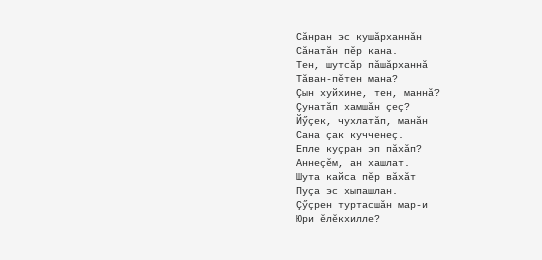Сăнран эс кушăрханнăн
Сăнатăн пĕр кана.
Тен, шутсăр пăшăрханнă
Тăван-пĕтен мана?
Çын хуйхине, тен, маннă?
Çунатăп хамшăн çеç?
Йӳçек, чухлатăп, манăн
Сана çак кучченеç.
Епле куçран эп пăхăп?
Аннеçĕм, ан хашлат.
Шута кайса пĕр вăхăт
Пуçа эс хыпашлан.
Çӳçрен туртасшăн мар-и
Юри ĕлĕкхилле?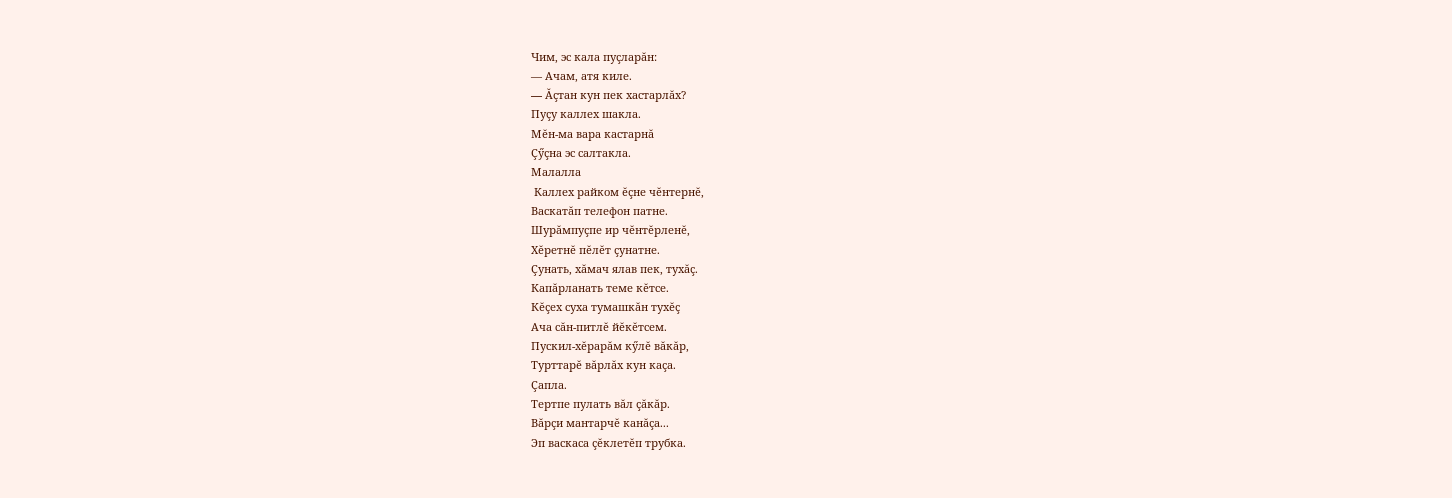Чим, эс кала пуçларăн:
— Ачам, атя киле.
— Ăçтан кун пек хастарлăх?
Пуçу каллех шакла.
Мĕн-ма вара кастарнă
Çӳçна эс салтакла.
Малалла
 Каллех райком ĕçне чĕнтернĕ,
Васкатăп телефон патне.
Шурăмпуçпе ир чĕнтĕрленĕ,
Хĕретнĕ пĕлĕт çунатне.
Çунать, хăмач ялав пек, тухăç.
Капăрланать теме кĕтсе.
Кĕçех суха тумашкăн тухĕç
Ача сăн-питлĕ йĕкĕтсем.
Пускил-хĕрарăм кӳлĕ вăкăр,
Турттарĕ вăрлăх кун каçа.
Çапла.
Тертпе пулать вăл çăкăр.
Вăрçи мантарчĕ канăçа...
Эп васкаса çĕклетĕп трубка.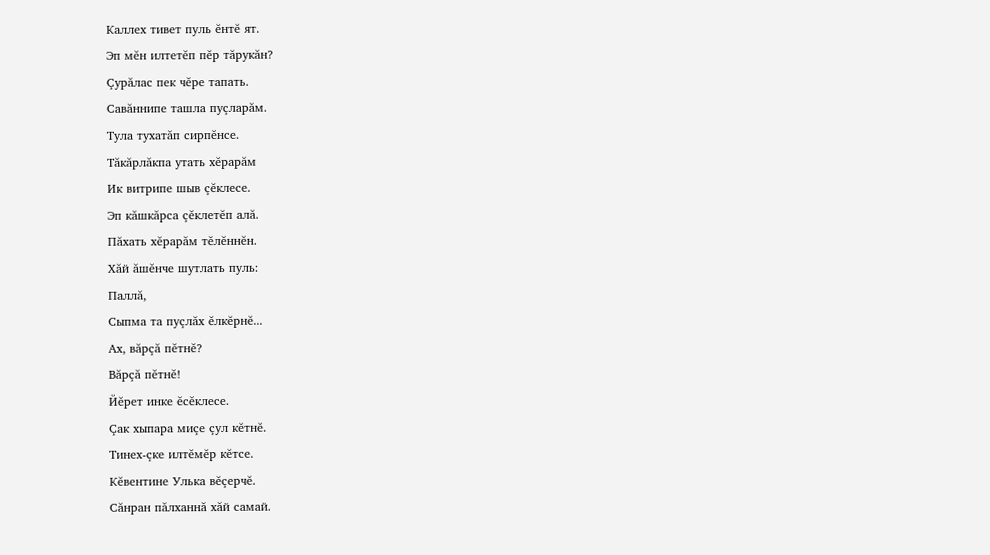Каллех тивет пуль ĕнтĕ ят.
Эп мĕн илтетĕп пĕр тăрукăн?
Çурăлас пек чĕре тапать.
Савăннипе ташла пуçларăм.
Тула тухатăп сирпĕнсе.
Тăкăрлăкпа утать хĕрарăм
Ик витрипе шыв çĕклесе.
Эп кăшкăрса çĕклетĕп алă.
Пăхать хĕрарăм тĕлĕннĕн.
Хăй ăшĕнче шутлать пуль:
Паллă,
Сыпма та пуçлăх ĕлкĕрнĕ...
Ах, вăрçă пĕтнĕ?
Вăрçă пĕтнĕ!
Йĕрет инке ĕсĕклесе.
Çак хыпара миçе çул кĕтнĕ.
Тинех-çке илтĕмĕр кĕтсе.
Кĕвентине Улька вĕçерчĕ.
Сăнран пăлханнă хăй самай.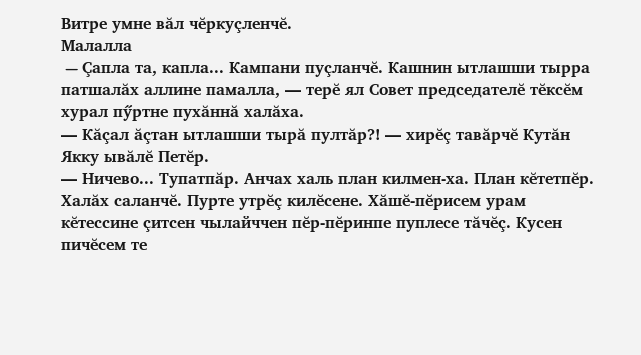Витре умне вăл чĕркуçленчĕ.
Малалла
 — Çапла та, капла... Кампани пуçланчĕ. Кашнин ытлашши тырра патшалăх аллине памалла, — терĕ ял Совет председателĕ тĕксĕм хурал пӳртне пухăннă халăха.
— Кăçал ăçтан ытлашши тырă пултăр?! — хирĕç тавăрчĕ Кутăн Якку ывăлĕ Петĕр.
— Ничево... Тупатпăр. Анчах халь план килмен-ха. План кĕтетпĕр.
Халăх саланчĕ. Пурте утрĕç килĕсене. Хăшĕ-пĕрисем урам кĕтессине çитсен чылайччен пĕр-пĕринпе пуплесе тăчĕç. Кусен пичĕсем те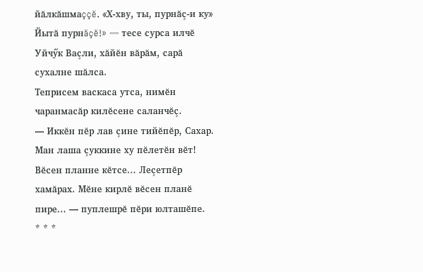йăлкăшмаççĕ. «Х-хву, ты, пурнăç-и ку» Йытă пурнăçĕ!» — тесе сурса илчĕ Уйчӳк Ваçли, хăйĕн вăрăм, сарă сухалне шăлса.
Теприсем васкаса утса, нимĕн чаранмасăр килĕсене саланчĕç.
— Иккĕн пĕр лав çине тийĕпĕр, Сахар. Ман лаша çуккине ху пĕлетĕн вĕт! Вĕсен планне кĕтсе... Леçетпĕр хамăрах. Мĕне кирлĕ вĕсен планĕ пире... — пуплешрĕ пĕри юлташĕпе.
* * *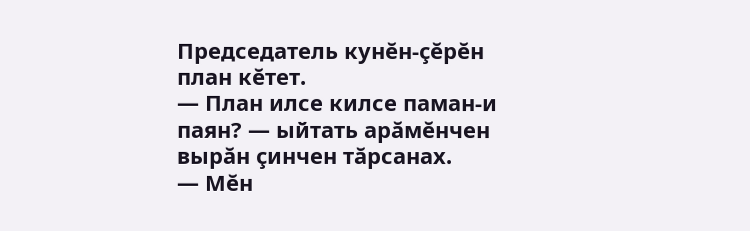Председатель кунĕн-çĕрĕн план кĕтет.
— План илсе килсе паман-и паян? — ыйтать арăмĕнчен вырăн çинчен тăрсанах.
— Мĕн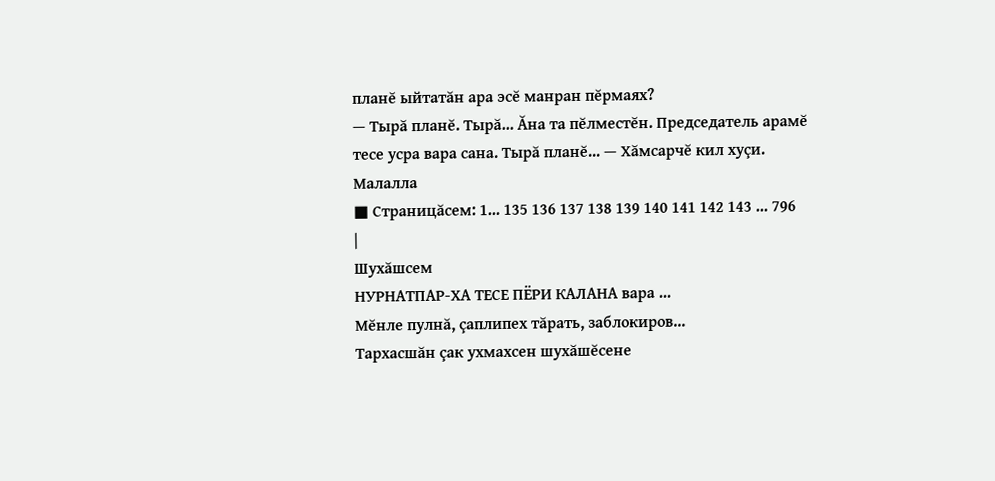планĕ ыйтатăн ара эсĕ манран пĕрмаях?
— Тырă планĕ. Тырă... Ăна та пĕлместĕн. Председатель арамĕ тесе усра вара сана. Тырă планĕ... — Хăмсарчĕ кил хуçи.
Малалла
■ Страницăсем: 1... 135 136 137 138 139 140 141 142 143 ... 796
|
Шухăшсем
НУРНАТПАР-ХА ТЕСЕ ПЁРИ КАЛАНА вара ...
Мĕнле пулнă, çаплипех тăрать, заблокиров...
Тархасшăн çак ухмахсен шухăшĕсене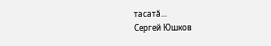тасатă...
Сергей Юшков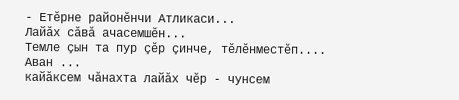- Етĕрне районĕнчи Атликаси...
Лайăх сăвă ачасемшĕн...
Темле çын та пур çĕр çинче, тĕлĕнместĕп....
Аван ...
кайăксем чăнахта лайăх чĕр - чунсем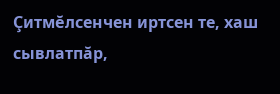Çитмĕлсенчен иртсен те, хаш сывлатпăр,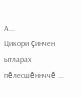А...
Цикори çинчен ытларах пĕлесшĕннччĕ ...